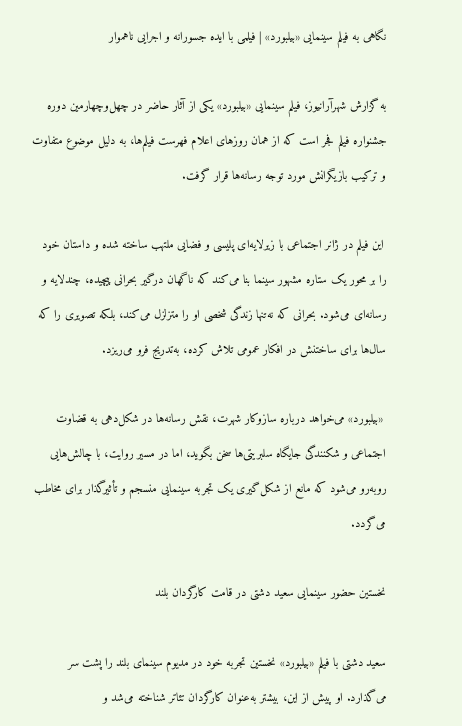نگاهی به فیلم سینمایی «بیلبورد» | فیلمی با ایده جسورانه و اجرایی ناهموار

به گزارش شهرآرانیوز، فیلم سینمایی «بیلبورد» یکی از آثار حاضر در چهل‌وچهارمین دوره جشنواره فیلم فجر است که از همان روزهای اعلام فهرست فیلم‌ها، به دلیل موضوع متفاوت و ترکیب بازیگرانش مورد توجه رسانه‌ها قرار گرفت.

 این فیلم در ژانر اجتماعی با زیرلایه‌ای پلیسی و فضایی ملتهب ساخته شده و داستان خود را بر محور یک ستاره مشهور سینما بنا می‌کند که ناگهان درگیر بحرانی پیچیده، چندلایه و رسانه‌ای می‌شود. بحرانی که نه‌تنها زندگی شخصی او را متزلزل می‌کند، بلکه تصویری را که سال‌ها برای ساختنش در افکار عمومی تلاش کرده، به‌تدریج فرو می‌ریزد.

 «بیلبورد» می‌خواهد درباره سازوکار شهرت، نقش رسانه‌ها در شکل‌دهی به قضاوت اجتماعی و شکنندگی جایگاه سلبریتی‌ها سخن بگوید، اما در مسیر روایت، با چالش‌هایی روبه‌رو می‌شود که مانع از شکل‌گیری یک تجربه سینمایی منسجم و تأثیرگذار برای مخاطب می‌گردد.

نخستین حضور سینمایی سعید دشتی در قامت کارگردان بلند

سعید دشتی با فیلم «بیلبورد» نخستین تجربه خود در مدیوم سینمای بلند را پشت سر می‌گذارد. او پیش از این، بیشتر به‌عنوان کارگردان تئاتر شناخته می‌شد و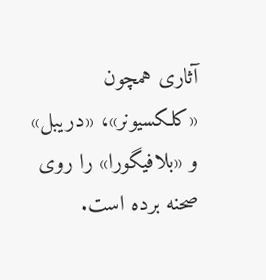آثاری همچون «کلکسیونر»، «دریبل» و «بلافیگورا» را روی صحنه برده است.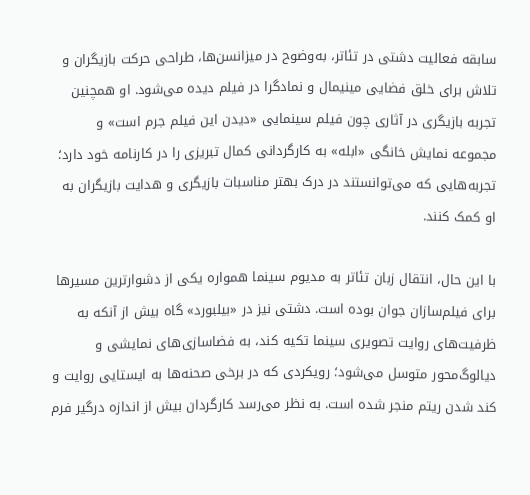سابقه فعالیت دشتی در تئاتر، به‌وضوح در میزانسن‌ها، طراحی حرکت بازیگران و تلاش برای خلق فضایی مینیمال و نمادگرا در فیلم دیده می‌شود. او همچنین تجربه بازیگری در آثاری چون فیلم سینمایی «دیدن این فیلم جرم است» و مجموعه نمایش خانگی «ابله» به کارگردانی کمال تبریزی را در کارنامه خود دارد؛ تجربه‌هایی که می‌توانستند در درک بهتر مناسبات بازیگری و هدایت بازیگران به او کمک کنند.

با این حال، انتقال زبان تئاتر به مدیوم سینما همواره یکی از دشوارترین مسیرها برای فیلم‌سازان جوان بوده است. دشتی نیز در «بیلبورد» گاه بیش از آنکه به ظرفیت‌های روایت تصویری سینما تکیه کند، به فضاسازی‌های نمایشی و دیالوگ‌محور متوسل می‌شود؛ رویکردی که در برخی صحنه‌ها به ایستایی روایت و کند شدن ریتم منجر شده است. به نظر می‌رسد کارگردان بیش از اندازه درگیر فرم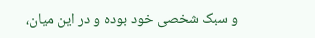و سبک شخصی خود بوده و در این میان،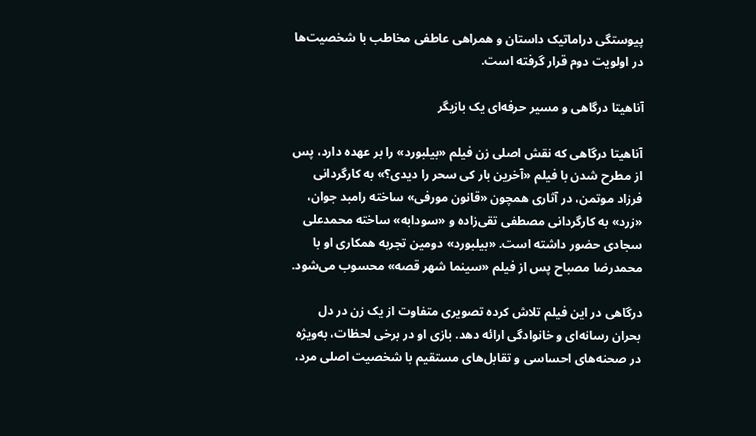پیوستگی دراماتیک داستان و همراهی عاطفی مخاطب با شخصیت‌ها در اولویت دوم قرار گرفته است.

آناهیتا درگاهی و مسیر حرفه‌ای یک بازیگر

آناهیتا درگاهی که نقش اصلی زن فیلم «بیلبورد» را بر عهده دارد، پس از مطرح شدن با فیلم «آخرین بار کی سحر را دیدی؟» به کارگردانی فرزاد موتمن، در آثاری همچون «قانون مورفی» ساخته رامبد جوان، «زرد» به کارگردانی مصطفی تقی‌زاده و «سودابه» ساخته محمدعلی سجادی حضور داشته است. «بیلبورد» دومین تجربه همکاری او با محمدرضا مصباح پس از فیلم «سینما شهر قصه» محسوب می‌شود.

درگاهی در این فیلم تلاش کرده تصویری متفاوت از یک زن در دل بحران رسانه‌ای و خانوادگی ارائه دهد. بازی او در برخی لحظات، به‌ویژه در صحنه‌های احساسی و تقابل‌های مستقیم با شخصیت اصلی مرد،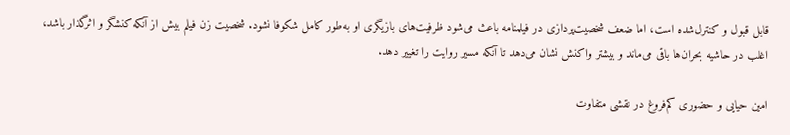قابل قبول و کنترل‌شده است، اما ضعف شخصیت‌پردازی در فیلمنامه باعث می‌شود ظرفیت‌های بازیگری او به‌طور کامل شکوفا نشود. شخصیت زن فیلم بیش از آنکه کنشگر و اثرگذار باشد، اغلب در حاشیه بحران‌ها باقی می‌ماند و بیشتر واکنش نشان می‌دهد تا آنکه مسیر روایت را تغییر دهد.

امین حیایی و حضوری کم‌فروغ در نقشی متفاوت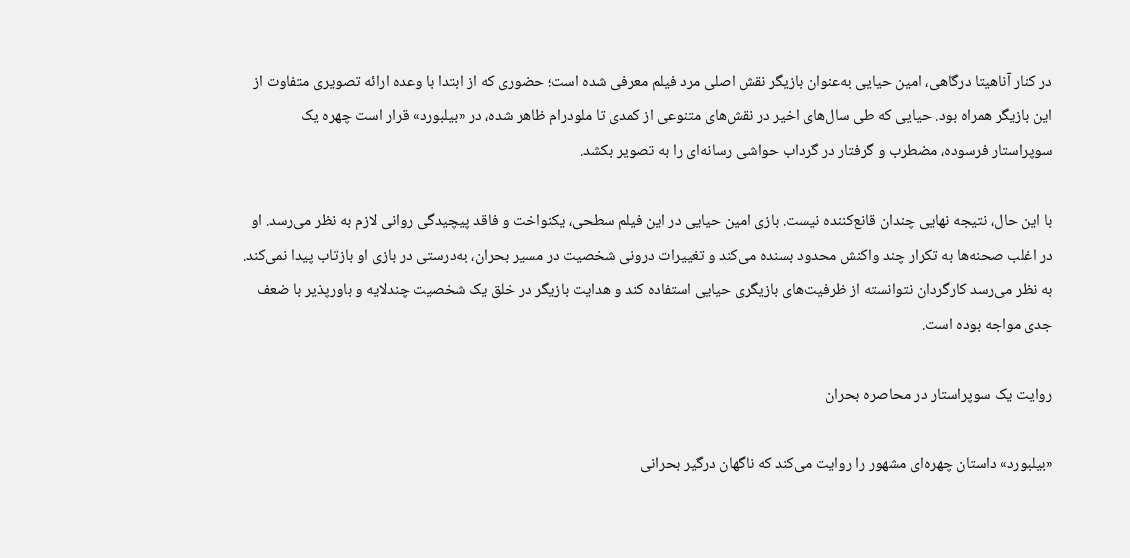در کنار آناهیتا درگاهی، امین حیایی به‌عنوان بازیگر نقش اصلی مرد فیلم معرفی شده است؛ حضوری که از ابتدا با وعده ارائه تصویری متفاوت از این بازیگر همراه بود. حیایی که طی سال‌های اخیر در نقش‌های متنوعی از کمدی تا ملودرام ظاهر شده، در «بیلبورد» قرار است چهره یک سوپراستار فرسوده، مضطرب و گرفتار در گرداب حواشی رسانه‌ای را به تصویر بکشد.

با این حال، نتیجه نهایی چندان قانع‌کننده نیست. بازی امین حیایی در این فیلم سطحی، یکنواخت و فاقد پیچیدگی روانی لازم به نظر می‌رسد. او در اغلب صحنه‌ها به تکرار چند واکنش محدود بسنده می‌کند و تغییرات درونی شخصیت در مسیر بحران، به‌درستی در بازی او بازتاب پیدا نمی‌کند. به نظر می‌رسد کارگردان نتوانسته از ظرفیت‌های بازیگری حیایی استفاده کند و هدایت بازیگر در خلق یک شخصیت چندلایه و باورپذیر با ضعف جدی مواجه بوده است.

روایت یک سوپراستار در محاصره بحران

«بیلبورد» داستان چهره‌ای مشهور را روایت می‌کند که ناگهان درگیر بحرانی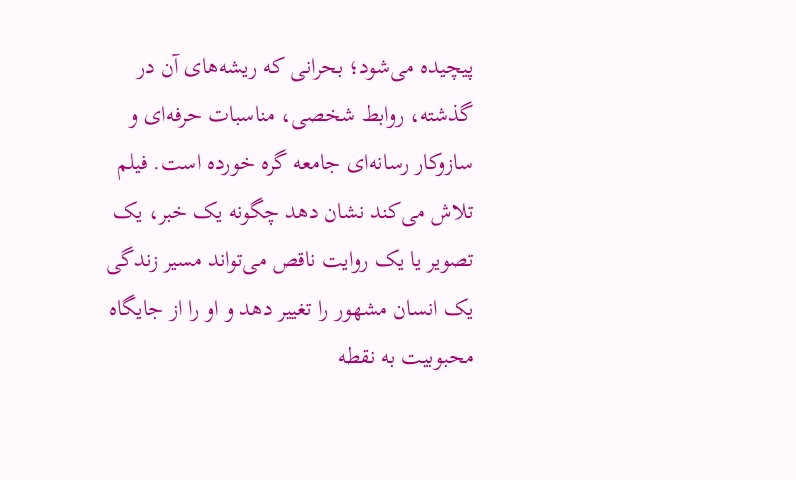پیچیده می‌شود؛ بحرانی که ریشه‌های آن در گذشته، روابط شخصی، مناسبات حرفه‌ای و سازوکار رسانه‌ای جامعه گره خورده است. فیلم تلاش می‌کند نشان دهد چگونه یک خبر، یک تصویر یا یک روایت ناقص می‌تواند مسیر زندگی یک انسان مشهور را تغییر دهد و او را از جایگاه محبوبیت به نقطه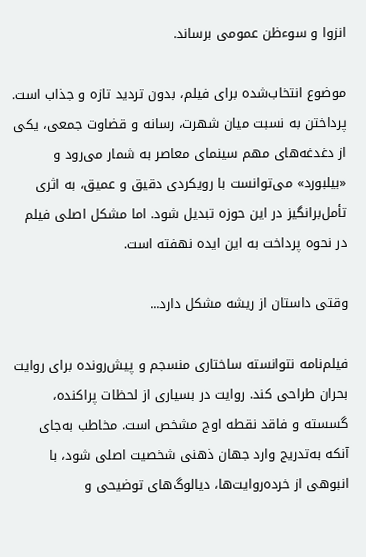انزوا و سوءظن عمومی برساند.

موضوع انتخاب‌شده برای فیلم، بدون تردید تازه و جذاب است. پرداختن به نسبت میان شهرت، رسانه و قضاوت جمعی، یکی از دغدغه‌های مهم سینمای معاصر به شمار می‌رود و «بیلبورد» می‌توانست با رویکردی دقیق و عمیق، به اثری تأمل‌برانگیز در این حوزه تبدیل شود. اما مشکل اصلی فیلم در نحوه پرداخت به این ایده نهفته است.

وقتی داستان از ریشه مشکل دارد...

فیلم‌نامه نتوانسته ساختاری منسجم و پیش‌رونده برای روایت بحران طراحی کند. روایت در بسیاری از لحظات پراکنده، گسسته و فاقد نقطه اوج مشخص است. مخاطب به‌جای آنکه به‌تدریج وارد جهان ذهنی شخصیت اصلی شود، با انبوهی از خرده‌روایت‌ها، دیالوگ‌های توضیحی و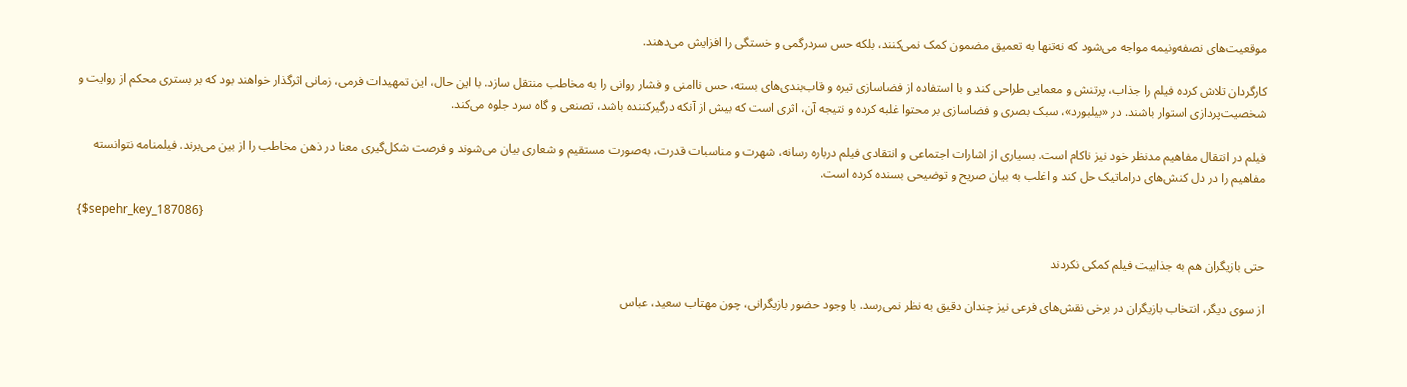موقعیت‌های نصفه‌ونیمه مواجه می‌شود که نه‌تنها به تعمیق مضمون کمک نمی‌کنند، بلکه حس سردرگمی و خستگی را افزایش می‌دهند.

کارگردان تلاش کرده فیلم را جذاب، پرتنش و معمایی طراحی کند و با استفاده از فضاسازی تیره و قاب‌بندی‌های بسته، حس ناامنی و فشار روانی را به مخاطب منتقل سازد. با این حال، این تمهیدات فرمی، زمانی اثرگذار خواهند بود که بر بستری محکم از روایت و شخصیت‌پردازی استوار باشند. در «بیلبورد»، سبک بصری و فضاسازی بر محتوا غلبه کرده و نتیجه آن، اثری است که بیش از آنکه درگیرکننده باشد، تصنعی و گاه سرد جلوه می‌کند.

فیلم در انتقال مفاهیم مدنظر خود نیز ناکام است. بسیاری از اشارات اجتماعی و انتقادی فیلم درباره رسانه، شهرت و مناسبات قدرت، به‌صورت مستقیم و شعاری بیان می‌شوند و فرصت شکل‌گیری معنا در ذهن مخاطب را از بین می‌برند. فیلمنامه نتوانسته مفاهیم را در دل کنش‌های دراماتیک حل کند و اغلب به بیان صریح و توضیحی بسنده کرده است.

{$sepehr_key_187086}

حتی بازیگران هم به جذابیت فیلم کمکی نکردند

از سوی دیگر، انتخاب بازیگران در برخی نقش‌های فرعی نیز چندان دقیق به نظر نمی‌رسد. با وجود حضور بازیگرانی، چون مهتاب سعید، عباس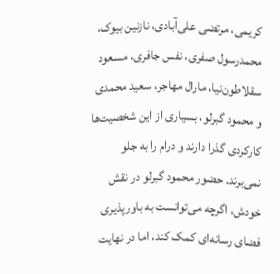کریمی، مرتضی علی‌آبادی، نازنین بیوک، محمدرسول صفری، نفس جافری، مسعود سقلاطون‌نیا، مارال مهاجر، سعید محمدی و محمود گبرلو، بسیاری از این شخصیت‌ها کارکردی گذرا دارند و درام را به جلو نمی‌برند. حضور محمود گبرلو در نقش خودش، اگرچه می‌توانست به باورپذیری فضای رسانه‌ای کمک کند، اما در نهایت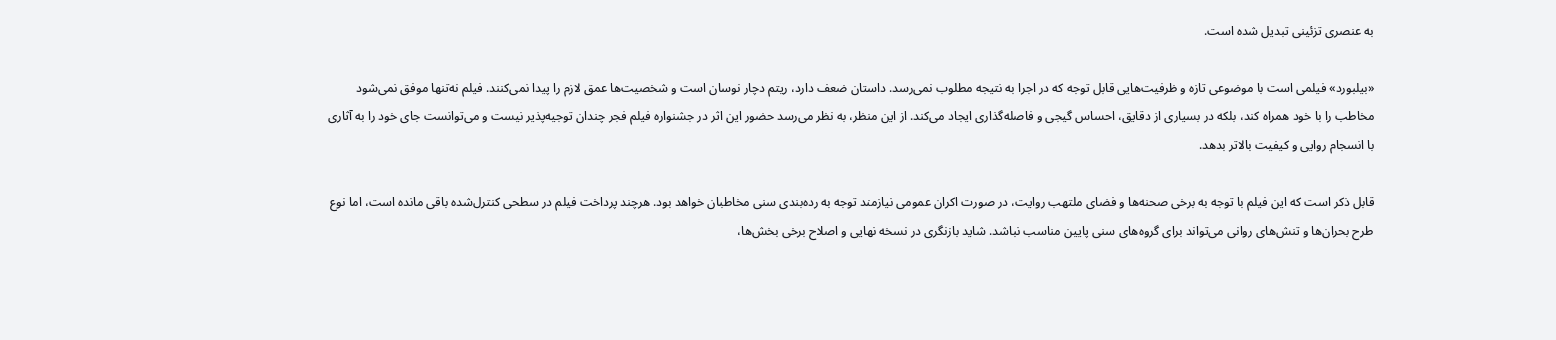به عنصری تزئینی تبدیل شده است.

«بیلبورد» فیلمی است با موضوعی تازه و ظرفیت‌هایی قابل توجه که در اجرا به نتیجه مطلوب نمی‌رسد. داستان ضعف دارد، ریتم دچار نوسان است و شخصیت‌ها عمق لازم را پیدا نمی‌کنند. فیلم نه‌تنها موفق نمی‌شود مخاطب را با خود همراه کند، بلکه در بسیاری از دقایق، احساس گیجی و فاصله‌گذاری ایجاد می‌کند. از این منظر، به نظر می‌رسد حضور این اثر در جشنواره فیلم فجر چندان توجیه‌پذیر نیست و می‌توانست جای خود را به آثاری با انسجام روایی و کیفیت بالاتر بدهد.

قابل ذکر است که این فیلم با توجه به برخی صحنه‌ها و فضای ملتهب روایت، در صورت اکران عمومی نیازمند توجه به رده‌بندی سنی مخاطبان خواهد بود. هرچند پرداخت فیلم در سطحی کنترل‌شده باقی مانده است، اما نوع طرح بحران‌ها و تنش‌های روانی می‌تواند برای گروه‌های سنی پایین مناسب نباشد. شاید بازنگری در نسخه نهایی و اصلاح برخی بخش‌ها،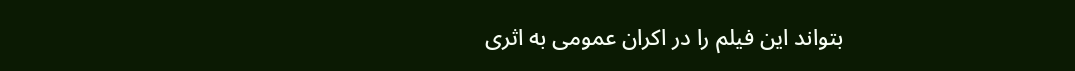بتواند این فیلم را در اکران عمومی به اثری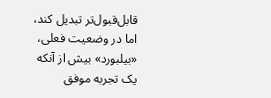قابل‌قبول‌تر تبدیل کند، اما در وضعیت فعلی، «بیلبورد» بیش از آنکه یک تجربه موفق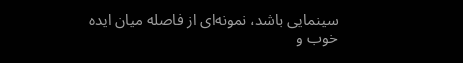سینمایی باشد، نمونه‌ای از فاصله میان ایده خوب و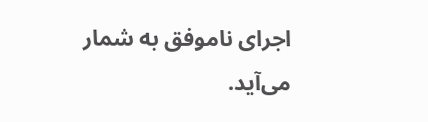اجرای ناموفق به شمار می‌آید.